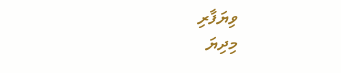ވިޔަފާރި
މިދިޔަ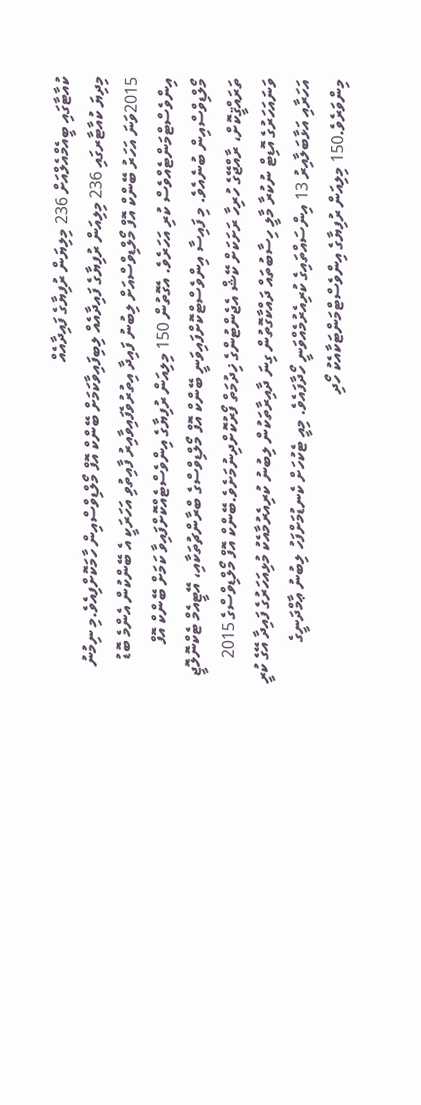ކުއާޓާގައި ބީއެމްއެލްއަށް 236 މިލިޔަން ރުފިޔާގެ ފައިދާއެއް
މިދިޔަ ކުއާޓާރގައި 236 މިލިއަން ރުފިޔާގެ ފައިދާއެއް ލިބިފައިވާކަމަށް ބޭންކް އޮފް މޯލްޑިވްސްއިން ހާމަކޮށްފިއެވެ.މި ނިމުނު 2015ވަނަ އަހަރު ބޭންކް އޮފް މޯލްޑިވްސްއަށް ލިބުނު ފައިދާ އިތުރުވެފައިވާއިރު ފާއިތުވި އަހަރަކީ އެ ބޭންކުން އެންމެ ބޮޑު އިންވެސްޓްމަންޓެއްވެސް ކުރި އަހަރެވެ. އެގޮތުން 150 މިލިއަން ރުފިޔާގެ އިންވެސްޓެއްކޮށްފައިވާ ކަމަށް ބޭންކް އޮފް މޯލްޑިވްސްއިން ބުނެއެވެ. މި ފައިސާ އިންވެސްޓްކޮށްފައިވަނީ ބޭންކް އޮފް މޯލްޑިވްސްގެ ބްރާންޗުތަކާއި، އޭޓީއެމް ޓެކްނޮލޮޖީ ތަރައްޤީކޮށް، ރާއްޖޭގެ ހުރިހާ ރަށަކަށް ކޭޝް އެޖެންޓުންގެ ޚިދުމަތް ފޯރުކޮށްދިނުމަށެވެ.ބޭންކް އޮފް މޯލްޑިވްސްގެ 2015 ވަނައަހަރުގެ އޮޑިޓް ނުކުރާ މާލީ ހިސާބުތައް ދައްކާގޮތުން ގިނަ ދާއިރާތަކުން ލިބުނު ކުރިއެރުމާއެކު މުޅިއަހަރުގެ ފައިދާ އޭގެ ކުރީ އަހަރާއި އަޅާބަލާއިރު 13 އިންސައްތައިގެ ކުރިއެރުމެއްވަނީ ހޯދާފައެވެ. މިއީ ޓެކުހަށް ކެނޑުމަށްފަހު ލިބުނު ޢާމްދަނީގެ މިންވަރެވެ.150 މިލިއަން ރުފިޔާގެ އިންވެސްޓްމަންޓަކާއެކު ހޯދި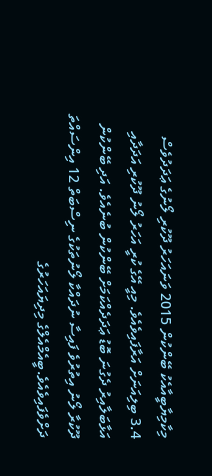މިކާމިޔާބީއާއެކު ބޭންކުން 2015 ވަނައަހަރު ދޫކުރި ލޯނުގެ ޢަދަދުވެސް 3.4 ބިލިއަނަށް އަރާފައިވެއެވެ. މިއީ އޭގެ ކުރީ އަހަރު ލޯނު ދޫކުރި އަދަދާއި އަޅާބަލާއިރު ދެގުނަ ބޮޑު ޢަދަދެއްކަމަށް ބޭންކުން ބުނެއެވެ. އަދި ބޭންކުން ދޫކުރާ ލޯނު އިތުރުވެ ފައިސާ ނުދައްކާ ލޯނުތަކުގެ ނިސްބަތް 12 އިންސައްތަ ދަށްވެފައިވެއެވެ.ބީއެމްއެލްގެ މިދިޔައަހަރުގެ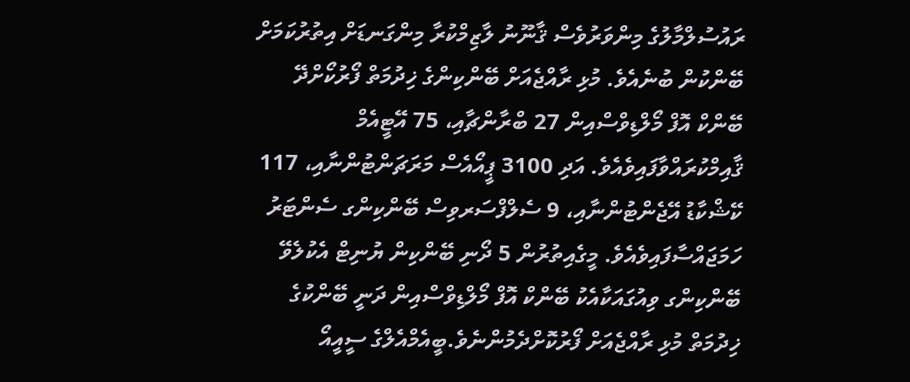ރައުސުލްމާލުގެ މިންވަރުވެސް ޤާނޫނު ލާޒިމްކުރާ މިންގަނޑަށް އިތުރުކަމަށް ބޭންކުން ބުނެއެވެ. މުޅި ރާއްޖެއަށް ބޭންކިންގެ ޚިދުމަތް ފޯރުކޯށްދޭ ބޭންކް އޮފް މޯލްޑިވްސްއިން 27 ބްރާންޗާއި، 75 އޭޓީއެމް ޤާއިމްކުރައްވާފައިވެއެވެ. އަދި 3100 ޕީއޯއެސް މަރަޗަންޓުންނާއި، 117 ކޭޝްކާޑު އޭޖެންޓުންނާއި، 9 ސެލްފްސަރވިސް ބޭންކިންގ ސެންޓަރު ހަމަޖައްސާފައިވެއެވެ. މީގެއިތުރުން 5 ދޯނި ބޭންކިން ޔުނިޓް އެކުލެވޭ ބޭންކިންގ ވިއުގައަކާއެކު ބޭންކް އޮފް މޯލްޑިވްސްއިން ދަނީ ބޭންކުގެ ޚިދުމަތް މުޅި ރާއްޖެއަށް ފޯރުކޮށްދެމުންނެވެ.ބީއެމްއެލްގެ ސީއީއޯ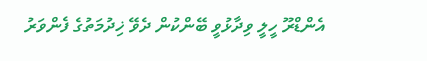އެންޑްރޫ ހީލީ ވިދާޅުވީ ބޭންކުން ދެވޭ ޚިދުމަތުގެ ފެންވަރު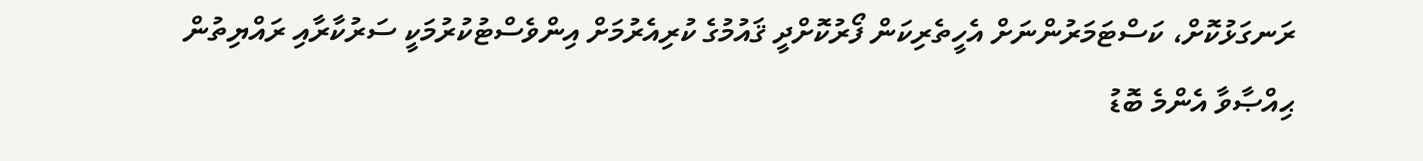ރަނގަޅުކޮށް، ކަސްޓަމަރުންނަށް އެހީތެރިކަން ފޯރުކޮށްދީ ޤައުމުގެ ކުރިއެރުމަށް އިންވެސްޓުކުރުމަކީ ސަރުކާރާއި ރައްޔިތުން ޙިއްޞާވާ އެންމެ ބޮޑު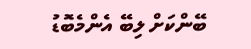ބޭންކަށް ލިބޭ އެންމެބޮޑު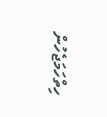ހިތްހަމަޖެހުން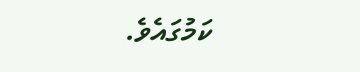ކަމުގައެވެ.